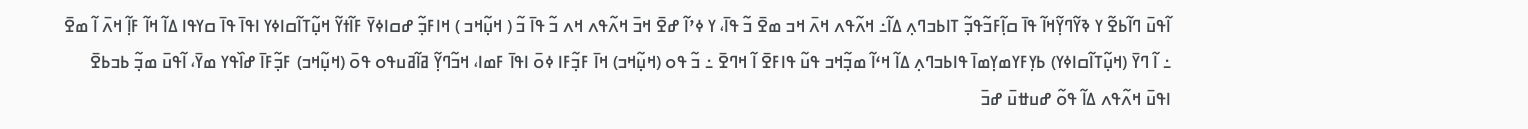ߊ߬ߟߎ߫ ߣߊ߬ߕߐ߬ ߌ ߢߌ߬ߣߌ߲߬ߞߊ߬ ߟߊ߫ ߛߊ߲߬ߓߏ߬ߟߏ߲߬ ߠߊߕߏߣߍ߲ ߡߊ߬߸ ߞߍ߬ߟߍ ߞߍ߫ ߞߏ ߘߐ߫ ߏ߬ ߟߊ߫، ߌ ߦߴߊ߬ ߝߐ߫ ߞߏ߫ ߞߍ߬ߟߍ ߞߍ ߏ߬ ߟߊ߫ ߏ߬ ( ߞߎ߲߬ߞߏ ) ߞߊߓߏ߲߬ ߝߛߊߦߌ߫ ߓߊ߬ߙߌ߬ ߞߎ߲߬ߠߊ߬ߛߊߦߌ ߊߟߊ߫ ߟߊ߫ ߛߌߟߊ ߡߊ߬ ߞߊ߬ ߓߊ߲߬ ߞߍ߫ ߊ߬ ߘߐ߫ ߸ ߊ߬ ߣߌ߫ (ߞߎ߲߬ߠߊ߬ߛߊߦߌ) ߕߌ߲ߓߌߘߌ߲ߘߊ߫ ߟߊߕߏߣߍ߲ ߡߊ߬ ߞߵߊ߬ ߘߏ߲߬ߞߏ ߟߎ߬ ߟߊߓߐ߫ ߊ߬ ߞߣߐ߫ ߸ ߏ߬ ߟߋ (ߞߎ߲߬ߞߏ) ߞߊ߫ ߓߏ߲߬ߓߊ ߦߋ߫ ߊߟߊ߫ ߓߘߊ، ߞߏ߬ߣߌ߲߬ ߥߊ߬ߥߎߟߋ ߟߋ߫ (ߞߎ߲߬ߞߏ) ߓߏ߲߬ߓߊ߫ ߝߊ߰ߟߌ ߘߌ߫، ߊ߬ߟߎ߫ ߘߏ߲߬ ߕߏߕߐ߫ ߊߟߎ߫ ߞߍ߬ߟߍ ߡߊ߬ ߟߋ߬ ߝߎߚߎ߫ ߝߏ߫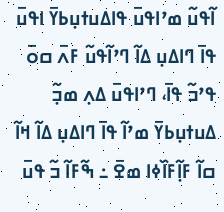ߊ߬ߟߎ߬ ߘߴߊߟߎ߫ ߟߊߡߎߙߎ߲ߕߌ߫ ߊߟߎ߫ ߟߊ߫ ߣߊߡߎ߲ ߡߊ߬ ߣߴߊ߬ߟߎ߬ ߓߍ߫ ߛߋ߫ ߟߴߏ߬ ߟߊ߫، ߣߴߊߟߎ߫ ߡߍ߲ ߘߏ߲߬ ߡߎߙߎ߲ߕߌ߫ ߘߴߊ߬ ߟߊ߫ ߣߊߡߎ߲ ߡߊ߬ ߞߊ߬ ߛߊ߬ ߓߊ߲߬ߓߊ߰ߦߊ ߘߐ߫ ߸ ߒ߬ߓߊ߬ ߏ߬ ߟߎ߫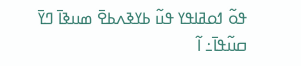ߟߋ߬ ߗߋߥߊߟߌ ߟߎ߬ ߕߌߢߍߕߐ߫ ߘߎߢߊ߫ ߣߌ߫ ߛߎ߬ߟߊ߫߸ ߊ߬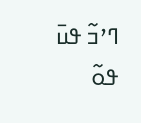ߣߴߏ߬ ߟߎ߫ ߟߋ߬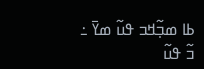ߕߊ ߘߏ߲߬ߞߏ ߟߎ߬ ߘߌ߫ ߸ ߏ߬ ߟߎ߬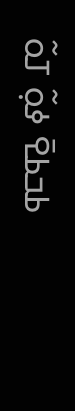ߕߏߕߐ߫ ߦߋ߲߬ ߠߋ߬